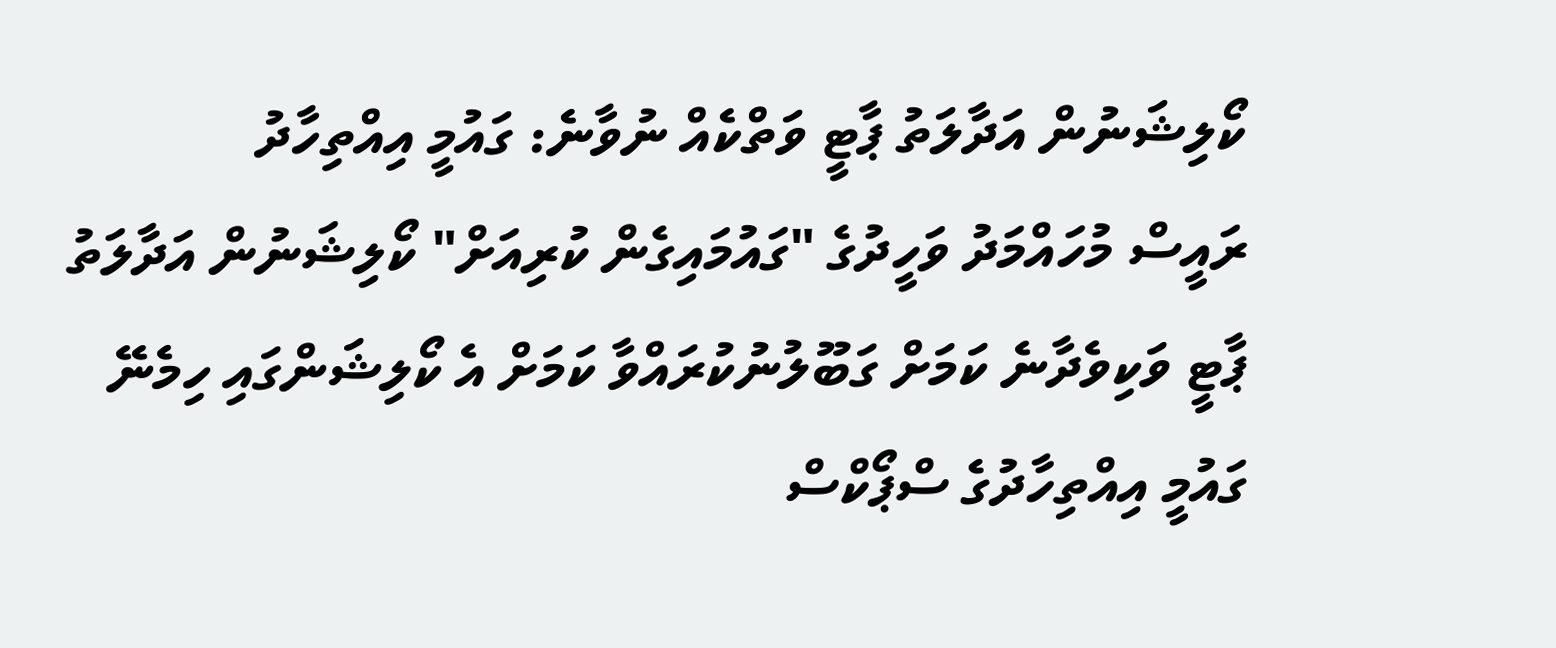ކޯލިޝަނުން އަދާލަތު ޕާޓީ ވަތްކެއް ނުވާނެ: ގައުމީ އިއްތިހާދު
ރައީސް މުހައްމަދު ވަހީދުގެ "ގައުމައިގެން ކުރިއަށް" ކޯލިޝަނުން އަދާލަތު ޕާޓީ ވަކިވެދާނެ ކަމަށް ގަބޫލުނުކުރައްވާ ކަމަށް އެ ކޯލިޝަންގައި ހިމެނޭ ގައުމީ އިއްތިހާދުގެ ސްޕޯކްސް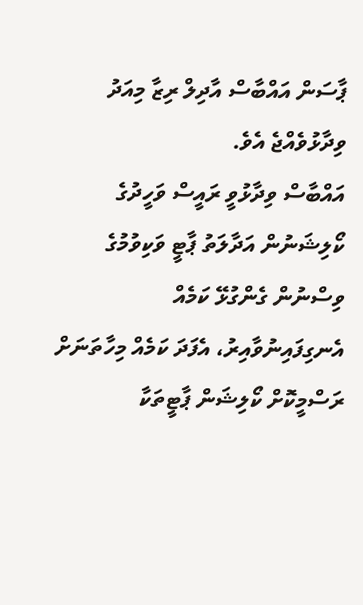ޕާސަން އައްބާސް އާދިލް ރިޒާ މިއަދު ވިދާޅުވެއްޖެ އެވެ.
އައްބާސް ވިދާޅުވީ ރައީސް ވަހީދުގެ ކޯލިޝަނުން އަދާލަތު ޕާޓީ ވަކިވުމުގެ ވިސްނުން ގެންގުޅޭ ކަމެއް އެނގިފައިނުވާއިރު، އެފަދަ ކަމެއް މިހާތަނަށް ރަސްމީކޮށް ކޯލިޝަން ޕާޓީތަކާ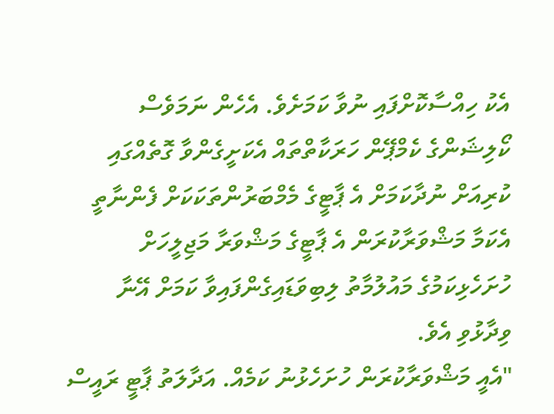އެކު ހިއްސާކޮށްފައި ނުވާ ކަމަށެވެ. އެހެން ނަމަވެސް ކޯލިޝަންގެ ކެމްޕޭން ހަރަކާތްތައް އެކަށީގެންވާ ގޮތެއްގައި ކުރިއަށް ނުދާކަމަށް އެ ޕާޓީގެ މެމްބަރުންތަކަކަށް ފެންނާތީ އެކަމާ މަޝްވަރާކުރަން އެ ޕާޓީގެ މަޝްވަރާ މަޖިލީހަށް ހުށަހެޅިކަމުގެ މައުލުމާތު ލިބިވަޑައިގެންފައިވާ ކަމަށް އޭނާ ވިދާޅުވި އެވެ.
"އެއީ މަޝްވަރާކުރަން ހުށަހެޅުނު ކަމެއް. އަދާލަތު ޕާޓީ ރައީސް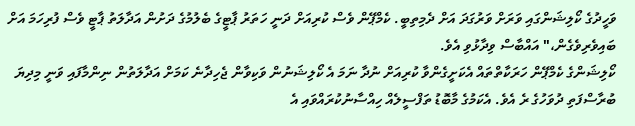ވަހީދުގެ ކޯލިޝަންގައި ވަރަށް ވަރުގަދަ އަށް ދެމިތިބީ. ކެމްޕޭން ވެސް ކުރިއަށް ދަނީ ހަތަރު ޕާޓީގެ ބެލުމުގެ ދަށުން އަދާލަތު ޕާޓީ ވެސް ފުރިހަމަ އަށް ބައިވެރިވެގެން،" އައްބާސް ވިދާޅުވި އެވެ.
ކޯލިޝަންގެ ކެމްޕޭން ހަރަކާތްތައް އެކަށީގެންވާ ކުރިއަށް ނުދާ ނަމަ އެ ކޯލިޝަނުން ވަކިވާން ޖެހިދާނެ ކަމަށް އަދާލަތުން ނިންމާފައި ވަނީ މިދިޔަ ބުރާސްފަތި ދުވަހުގެ ރެ އެވެ. އެކަމުގެ މާބޮޑު ތަފްސީލެއް ހިއްސާނުކުރައްވައި އެ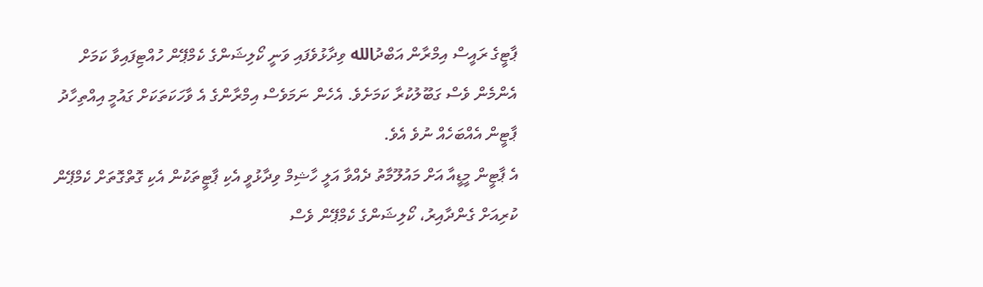ޕާޓީގެ ރައީސް އިމްރާން އަބްދުالله ވިދާޅުވެފައި ވަނީ ކޯލިޝަންގެ ކެމްޕޭން ހުއްޓިފައިވާ ކަމަށް އެންމެން ވެސް ގަބޫލުކުރާ ކަމަށެވެ. އެހެން ނަމަވެސް އިމްރާންގެ އެ ވާހަކަތަކަށް ގައުމީ އިއްތިހާދު ޕާޓީން އެއްބަހެއް ނުވެ އެވެ.
އެ ޕާޓީން މީޑީއާ އަށް މައުލޫމާތު ދެއްވާ އަލީ ހާޝިމް ވިދާޅުވީ އެކި ޕާޓީތަކުން އެކި ގޮތްގޮތަށް ކެމްޕޭން ކުރިއަށް ގެންދާއިރު، ކޯލިޝަންގެ ކެމްޕޭން ވެސް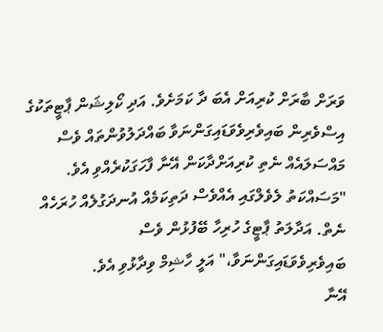ވަރަށް ބާރަށް ކުރިއަށް އެބަ ދާ ކަމަށެވެ. އަދި ކޯލިޝަން ޕާޓީތަކުގެ އިސްވެރިން ބައިވެރިވެވަޑައިގަންނަވާ ބައްދަލުވުންތައް ވެސް މައްސަލައެއް ނެތި ކުރިއަށްދާކަން އޭނާ ފާހަގަކުރެއްވި އެވެ.
"މަސައްކަތު ލެވެލްގައި އެއްވެސް ދަތިކަމެއް އުނދަގުލެއް ހުރަހެއް ނެތް. އަދާލަތު ޕާޓީގެ ހުރިހާ ބޭފުޅުން ވެސް ބައިވެރިވެވަޑައިގަންނަވާ،" އަލީ ހާޝިމް ވިދާޅުވި އެވެ.
އޭނާ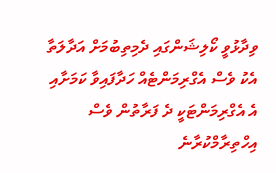ވިދާޅުވީ ކޯލިޝަންގައި ދެމިތިބުމަށް އަދާލަތާ އެކު ވެސް އެގްރިމަންޓެއް ހަދާފައިވާ ކަމަށާއި އެ އެގްރިމަންޓަކީ ދެ ފަރާތުން ވެސް އިހްތިރާމްކުރާނެ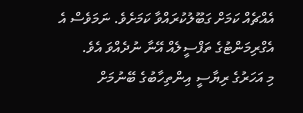އެއްޗެއް ކަމަށް ގަބޫލުކުރައްވާ ކަމަށެވެ. ނަމަވެސް އެ އެގްރިމަންޓުގެ ތަފްސީލެއް އޭނާ ނުދެއްވަ އެވެ.
މި އަހަރުގެ ރިޔާސީ އިންތިހާބުގެ ބޭނުމަށް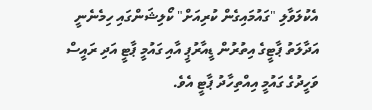އެކުލަވާލި "ގައުމައިގެން ކުރިއަށް" ކޯލިޝަންގައި ހިމެނެނީ އަދާލަތު ޕާޓީގެ އިތުރުން ޑީއާރުޕީ އާއި ގައުމީ ޕާޓީ އަދި ރައީސް ވަހީދުގެ ގައުމީ އިއްތިހާދު ޕާޓީ އެވެ.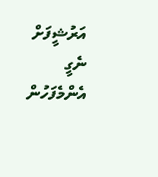އަރުޝީފަށް ނެގީ
އެންމެފަހުން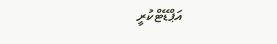އަޕްޑޭޓްކުރީ